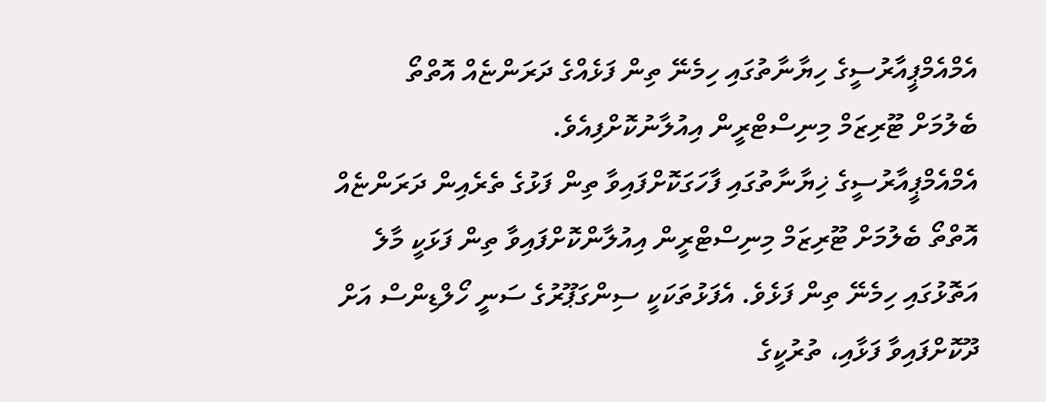އެމްއެމްޕީއާރުސީގެ ހިޔާނާތުގައި ހިމެނޭ ތިން ފަޅެއްގެ ދަރަންޏެއް އޮތްތޯ ބެލުމަށް ޓޫރިޒަމް މިނިސްޓްރީން އިއުލާނުކޮށްފިއެވެ.
އެމްއެމްޕީއާރުސީގެ ޚިޔާނާތުގައި ފާހަގަކޮށްފައިވާ ތިން ފަޅުގެ ތެރެއިން ދަރަންޏެއް އޮތްތޯ ބެލުމަށް ޓޫރިޒަމް މިނިސްޓްރީން އިއުލާންކޮށްފައިވާ ތިން ފަޅަކީ މާލެ އަތޮޅުގައި ހިމެނޭ ތިން ފަޅެވެ. އެފަޅުތަކަކީ ސިންގަޕޫރުގެ ސަނީ ހޯލްޑިންސް އަށް ދޫކޮށްފައިވާ ފަޅާއި، ތުރުކީގެ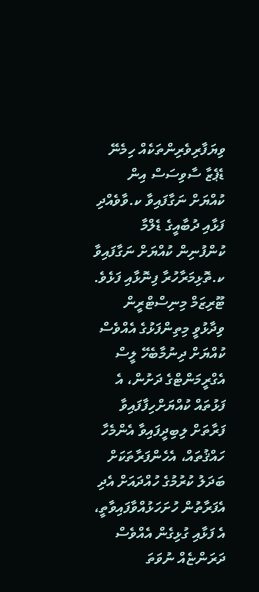ވިޔަފާރިވެރިންތަކެއް ހިމެނޭ ޑެޕެޒާ ސާވިސަސް އިން ކުއްޔަށް ނަގާފައިވާ ކ.ވާވެއްދި ފަޅާއި ދުބާއީގެ ޑެލްމާ ކުންފުނިން ކުއްޔަށް ނަގާފައިވާ ކ.ތޮޅިމަރާހުރާ ފިނޮޅާއި ފަޅެވެ.
ޓޫރިޒަމް މިނިސްޓްރީން ވިދާޅުވީ މިތިންފަޅުގެ އެއްވެސް ކުއްޔަށް ދިނުމާބެހޭ ލީސް އެގްރީމަންޓްގެ ދަށުން، އެ ފަޅުތައް ކުއްޔަށްހިފާފައިވާ ފަރާތަށް ލިބިދީފައިވާ އެންމެހާ ހައްޤުތައް، އެހެންފަރާތަކަށް ބަދަލު ކުރުމުގެ ހުއްދައަށް އެދި އެފަރާތުން ހުށަހަޅުއްވާފައިވާތީ، އެ ފަޅާއި ގުޅިގެން އެއްވެސް ދަރަންޏެއް ނުވަތަ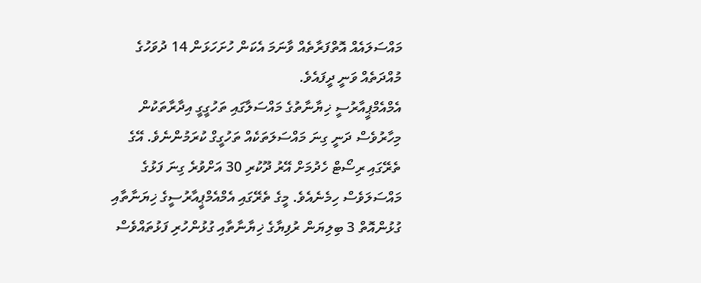މައްސަލައެއް އޮތްފަރާތެއް ވާނަމަ އެކަން ހުށަހަޅަން 14 ދުވަހުގެ މުއްދަތެއް ވަނީ ދީފައެވެ.
އެމްއެމްޕީއާރުސީ ޚިޔާނާތުގެ މައްސަލާގައި ތަހުގީގީ އިދާރާތަކުން މިހާރުވެސް ދަނީ ގިނަ މައްސަލަތަކެއް ތަހުގީގް ކުރަމުންނެވެ. އޭގެ ތެރޭގައި ރިސޯޓް ހެދުމަށް އޭރު ދޫކުރި 30 އަށްވުރެ ގިނަ ފަޅުގެ މައްސަލަވެސް ހިމެނެއެވެ. މީގެ ތެރޭގައި އެމްއެމްޕީއާރުސީގެ ޚިޔަނާތާއި ގުޅުންއޮތް 3 ބިލިޔަން ރުފިޔާގެ ޚިޔާނާތާއި ގުޅުންހުރި ފަޅުތައްވެސް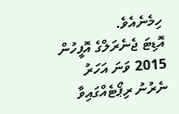ހިމެނެއެވެ.
އޮޑިޓަ ޖެނެރަލްގެ އޮފީހުން 2015 ވަނަ އަހަރު ނެރުނު ރިޕޯޓެއްގައިވާ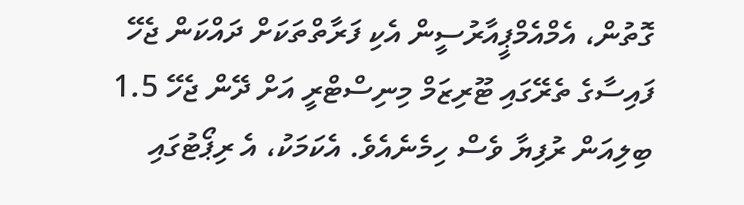ގޮތުން، އެމްއެމްޕީއާރުސީން އެކި ފަރާތްތަކަށް ދައްކަން ޖެހޭ ފައިސާގެ ތެރޭގައި ޓޫރިޒަމް މިނިސްޓްރީ އަށް ދޭން ޖެހޭ 1.5 ބިލިއަން ރުފިޔާ ވެސް ހިމެނެއެވެ. އެކަމަކު، އެ ރިޕޯޓުގައި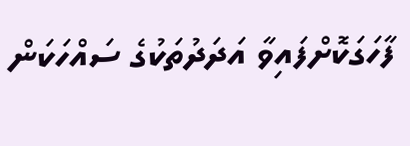ފާހަގަކޮށްފައިވާ އަދަދުތަކުގެ ސައްހަކަން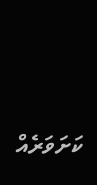ކަށަވަރެއް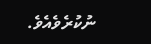ނުކުރެވެއެވެ.